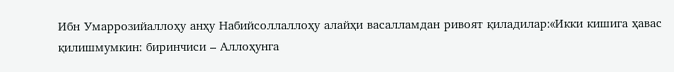Ибн Умаррозийаллоҳу анҳу Набийсоллаллоҳу алайҳи васалламдан ривоят қиладилар:«Икки кишига ҳавас қилишмумкин: биринчиси – Аллоҳунга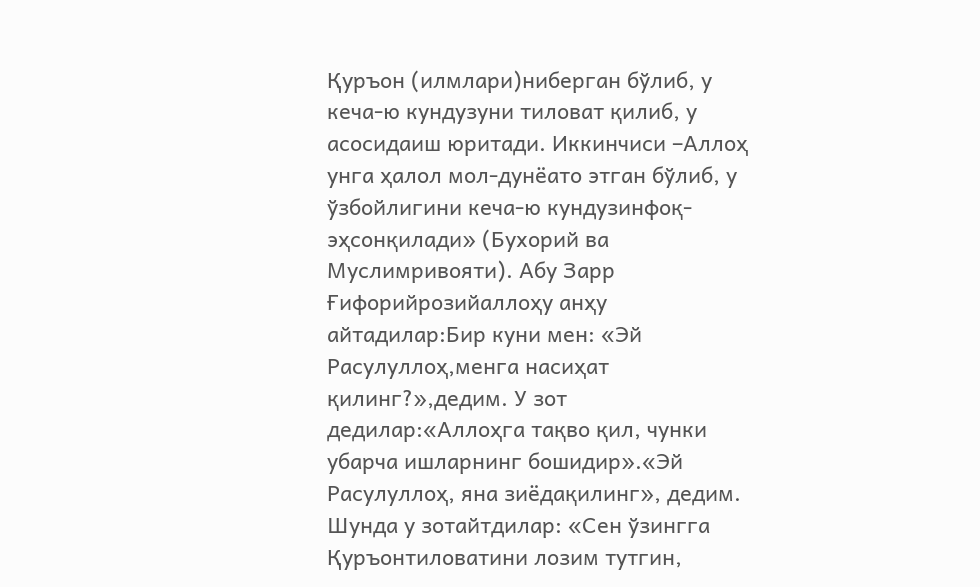Қуръон (илмлари)ниберган бўлиб, у кеча-ю кундузуни тиловат қилиб, у асосидаиш юритади. Иккинчиси –Аллоҳ унга ҳалол мол-дунёато этган бўлиб, у ўзбойлигини кеча-ю кундузинфоқ-эҳсонқилади» (Бухорий ва Муслимривояти). Абу Зарр Ғифорийрозийаллоҳу анҳу айтадилар:Бир куни мен: «Эй Расулуллоҳ,менга насиҳат қилинг?»,дедим. У зот дедилар:«Аллоҳга тақво қил, чунки убарча ишларнинг бошидир».«Эй Расулуллоҳ, яна зиёдақилинг», дедим. Шунда у зотайтдилар: «Сен ўзингга Қуръонтиловатини лозим тутгин,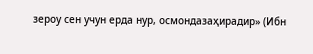зероу сен учун ерда нур, осмондазаҳирадир» (Ибн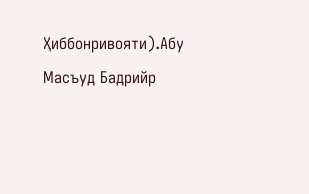Ҳиббонривояти).Абу Масъуд Бадрийр